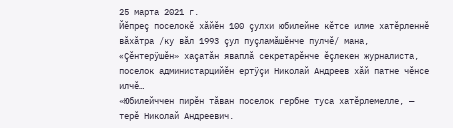25 марта 2021 г.
Йĕпреç поселокĕ хăйĕн 100 çулхи юбилейне кĕтсе илме хатĕрленнĕ вăхăтра /ку вăл 1993 çул пуçламăшĕнче пулчĕ/ мана, «Çĕнтерÿшĕн» хаçатăн яваплă секретарĕнче ĕçлекен журналиста, поселок администарцийĕн ертÿçи Николай Андреев хăй патне чĕнсе илчĕ…
«Юбилейччен пирĕн тăван поселок гербне туса хатĕрлемелле, — терĕ Николай Андреевич.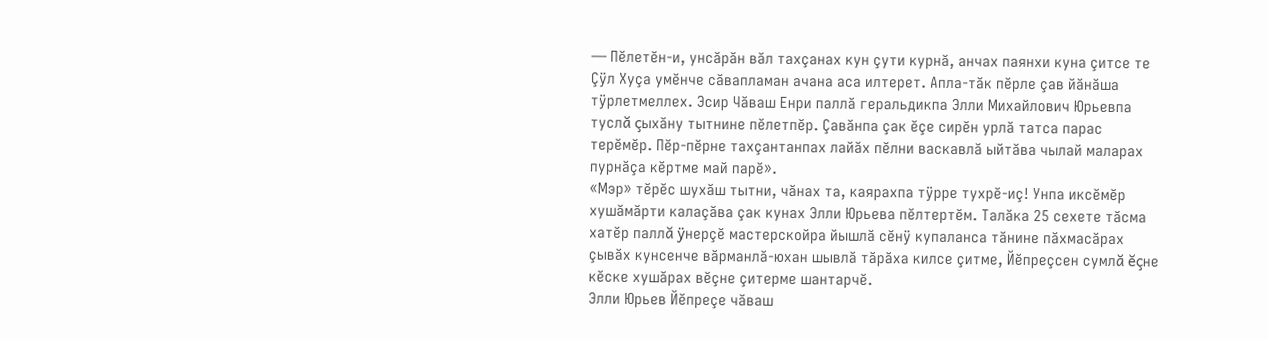— Пĕлетĕн-и, унсăрăн вăл тахçанах кун çути курнă, анчах паянхи куна çитсе те Çÿл Хуçа умĕнче сăвапламан ачана аса илтерет. Апла-тăк пĕрле çав йăнăша тÿрлетмеллех. Эсир Чăваш Енри паллă геральдикпа Элли Михайлович Юрьевпа туслă çыхăну тытнине пĕлетпĕр. Çавăнпа çак ĕçе сирĕн урлă татса парас терĕмĕр. Пĕр-пĕрне тахçантанпах лайăх пĕлни васкавлă ыйтăва чылай маларах пурнăçа кĕртме май парĕ».
«Мэр» тĕрĕс шухăш тытни, чăнах та, каярахпа тÿрре тухрĕ-иç! Унпа иксĕмĕр хушăмăрти калаçăва çак кунах Элли Юрьева пĕлтертĕм. Талăка 25 сехете тăсма хатĕр паллă ÿнерçĕ мастерскойра йышлă сĕнÿ купаланса тăнине пăхмасăрах çывăх кунсенче вăрманлă-юхан шывлă тăрăха килсе çитме, Йĕпреçсен сумлă ĕçне кĕске хушăрах вĕçне çитерме шантарчĕ.
Элли Юрьев Йĕпреçе чăваш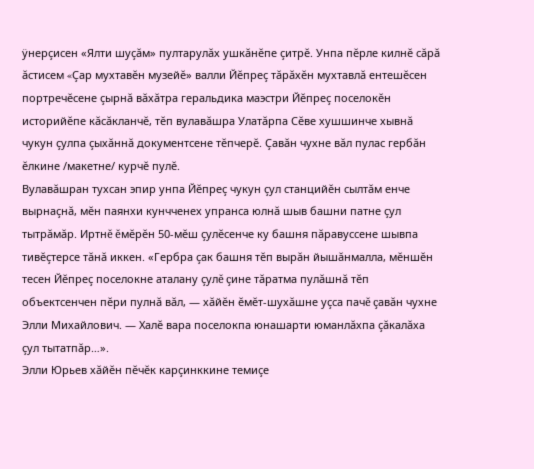ÿнерçисен «Ялти шуçăм» пултарулăх ушкăнĕпе çитрĕ. Унпа пĕрле килнĕ сăрă ăстисем «Çар мухтавĕн музейĕ» валли Йĕпреç тăрăхĕн мухтавлă ентешĕсен портречĕсене çырнă вăхăтра геральдика маэстри Йĕпреç поселокĕн историйĕпе кăсăкланчĕ, тĕп вулавăшра Улатăрпа Сĕве хушшинче хывнă чукун çулпа çыхăннă документсене тĕпчерĕ. Çавăн чухне вăл пулас гербăн ĕлкине /макетне/ курчĕ пулĕ.
Вулавăшран тухсан эпир унпа Йĕпреç чукун çул станцийĕн сылтăм енче вырнаçнă, мĕн паянхи кунчченех упранса юлнă шыв башни патне çул тытрăмăр. Иртнĕ ĕмĕрĕн 50-мĕш çулĕсенче ку башня пăравуссене шывпа тивĕçтерсе тăнă иккен. «Гербра çак башня тĕп вырăн йышăнмалла, мĕншĕн тесен Йĕпреç поселокне аталану çулĕ çине тăратма пулăшнă тĕп объектсенчен пĕри пулнă вăл, — хăйĕн ĕмĕт-шухăшне уçса пачĕ çавăн чухне Элли Михайлович. — Халĕ вара поселокпа юнашарти юманлăхпа çăкалăха çул тытатпăр…».
Элли Юрьев хăйĕн пĕчĕк карçинккине темиçе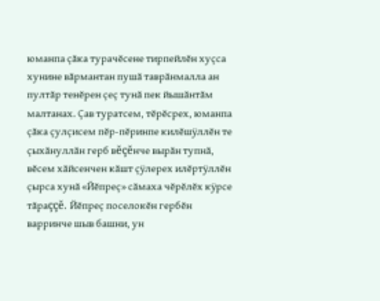юманпа çăка турачĕсене тирпейлĕн хуçса хунине вăрмантан пушă таврăнмалла ан пултăр тенĕрен çеç тунă пек йышăнтăм малтанах. Çав туратсем, тĕрĕсрех, юманпа çăка çулçисем пĕр-пĕринпе килĕшÿллĕн те çыхăнуллăн герб вĕçĕнче вырăн тупнă, вĕсем хăйсенчен кăшт çÿлерех илĕртÿллĕн çырса хунă «Йĕпреç» сăмаха чĕрĕлĕх кÿрсе тăраççĕ. Йĕпреç поселокĕн гербĕн варринче шыв башни, ун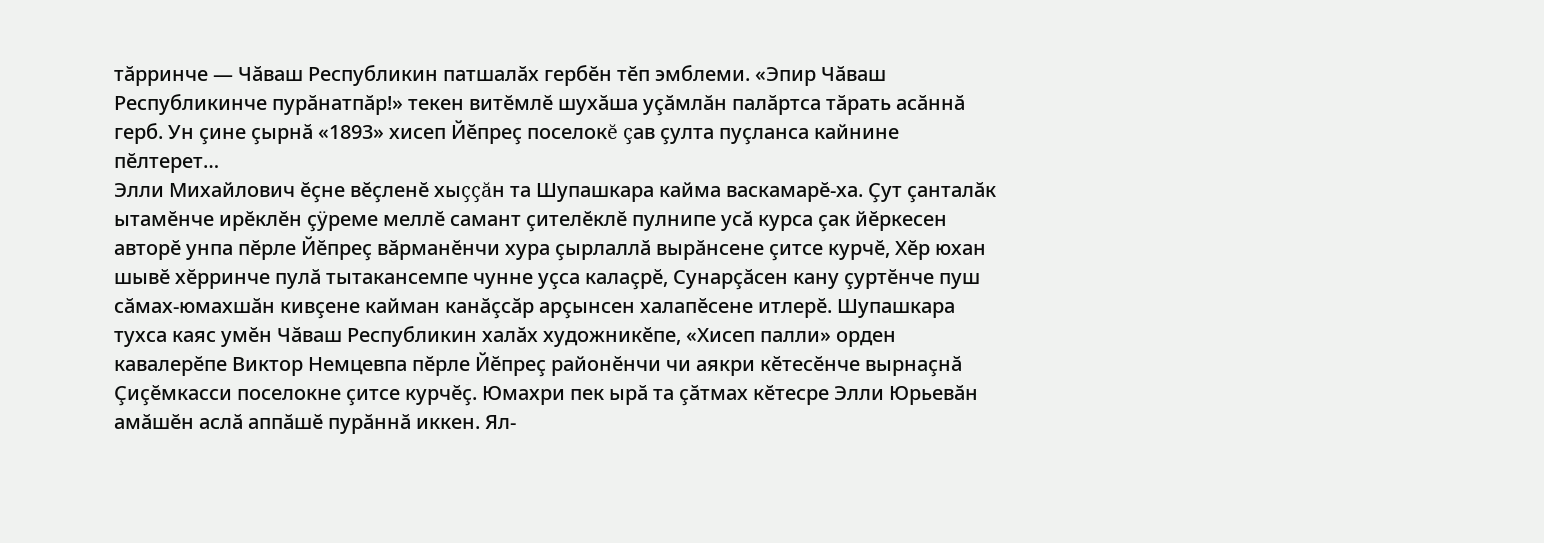тăрринче — Чăваш Республикин патшалăх гербĕн тĕп эмблеми. «Эпир Чăваш Республикинче пурăнатпăр!» текен витĕмлĕ шухăша уçăмлăн палăртса тăрать асăннă герб. Ун çине çырнă «1893» хисеп Йĕпреç поселокĕ çав çулта пуçланса кайнине пĕлтерет…
Элли Михайлович ĕçне вĕçленĕ хыççăн та Шупашкара кайма васкамарĕ-ха. Çут çанталăк ытамĕнче ирĕклĕн çÿреме меллĕ самант çителĕклĕ пулнипе усă курса çак йĕркесен авторĕ унпа пĕрле Йĕпреç вăрманĕнчи хура çырлаллă вырăнсене çитсе курчĕ, Хĕр юхан шывĕ хĕрринче пулă тытакансемпе чунне уçса калаçрĕ, Сунарçăсен кану çуртĕнче пуш сăмах-юмахшăн кивçене кайман канăçсăр арçынсен халапĕсене итлерĕ. Шупашкара тухса каяс умĕн Чăваш Республикин халăх художникĕпе, «Хисеп палли» орден кавалерĕпе Виктор Немцевпа пĕрле Йĕпреç районĕнчи чи аякри кĕтесĕнче вырнаçнă Çиçĕмкасси поселокне çитсе курчĕç. Юмахри пек ырă та çăтмах кĕтесре Элли Юрьевăн амăшĕн аслă аппăшĕ пурăннă иккен. Ял-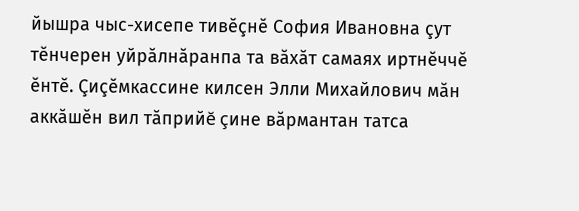йышра чыс-хисепе тивĕçнĕ София Ивановна çут тĕнчерен уйрăлнăранпа та вăхăт самаях иртнĕччĕ ĕнтĕ. Çиçĕмкассине килсен Элли Михайлович мăн аккăшĕн вил тăприйĕ çине вăрмантан татса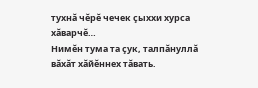тухнă чĕрĕ чечек çыххи хурса хăварчĕ…
Нимĕн тума та çук, талпăнуллă вăхăт хăйĕннех тăвать.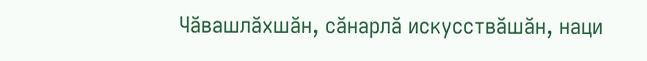Чăвашлăхшăн, сăнарлă искусствăшăн, наци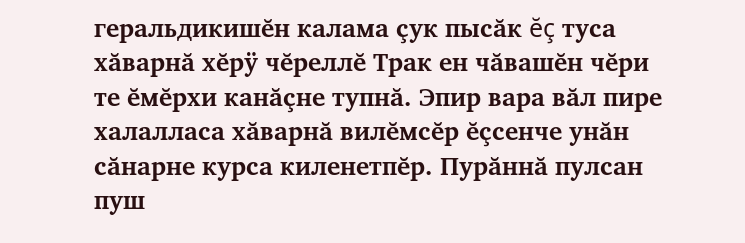геральдикишĕн калама çук пысăк ĕç туса хăварнă хĕрÿ чĕреллĕ Трак ен чăвашĕн чĕри те ĕмĕрхи канăçне тупнă. Эпир вара вăл пире халалласа хăварнă вилĕмсĕр ĕçсенче унăн сăнарне курса киленетпĕр. Пурăннă пулсан пуш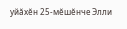уйăхĕн 25-мĕшĕнче Элли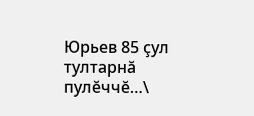Юрьев 85 çул тултарнă пулĕччĕ…\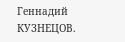Геннадий КУЗНЕЦОВ.